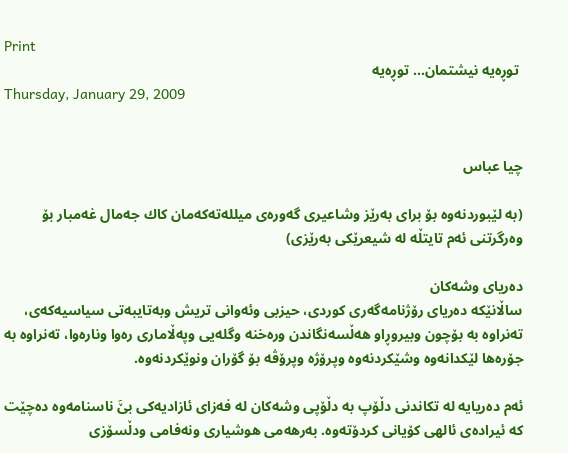Print
 توڕه‌یه‌ نیشتمان... توڕه‌یه‌
Thursday, January 29, 2009


چیا عباس

(به‌ لێبوردنه‌وه‌ بۆ برای به‌رێز وشاعیری گه‌وره‌ی میلله‌ته‌كه‌مان كاك جه‌مال غه‌مبار بۆ وه‌رگرتنی ئه‌م تایتڵه‌ له‌ شیعرێكی به‌رێزی)

ده‌ریای وشه‌كان
ساڵانێكه‌ ده‌ریای رۆژنامه‌گه‌ری كوردی، حیزبی وئه‌وانی تریش وبه‌تایبه‌تی سیاسیه‌كه‌ی، ته‌نراوه‌ به‌ بۆچون وبیروڕاو هه‌ڵسه‌نگاندن وره‌خنه‌ وگله‌یی وپه‌ڵاماری ره‌وا وناره‌وا، ته‌نراوه‌ به‌ جۆره‌ها لێكدانه‌وه‌ وشێكردنه‌وه‌ وپرۆژه‌ وپرۆڤه‌ بۆ گۆران ونوێكردنه‌وه‌.

ئه‌م ده‌ریایه‌ له‌ تكاندنی دڵۆپ به‌ دڵۆپی وشه‌كان له‌ فه‌زای ئازادیه‌كی بێَ ناسنامه‌وه‌ ده‌چێت كه‌ ئیراده‌ی ئالهی كۆیانی كردۆته‌وه‌. به‌رهه‌می هوشیاری ونه‌فامی ودڵسۆزی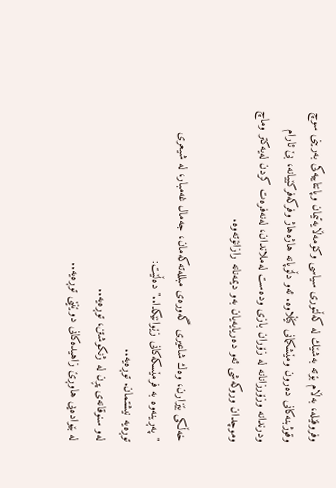وفروفێله‌، به‌ڵام بۆته‌ به‌شێك له‌ كه‌ڵتوری سیاسی وكۆمه‌ڵایه‌تیمان وپانتاییه‌كی به‌رینی سوچ وقوژبنه‌كانی ده‌رون ومێشكمانی كێڵاوه‌. ئه‌و دڵۆپانه‌ هاژه‌هاژ وفركه‌فركێیانه‌، بێ ئارام ودرندانه‌ وزۆرزانانه‌ له‌ زۆران بازی وده‌ست له‌ملاندان، له‌نه‌فره‌ت كردن له‌یه‌كتر وماچ وموچدان وروكه‌شی ئه‌و ده‌ریایه‌یان به‌و دیمه‌نانه‌ رازانۆته‌وه‌.

خه‌ڵكی بێزارن، وه‌ك شاعیری گه‌وره‌ی مبلله‌ته‌كه‌مان، جه‌مال غه‌مبار، له‌ شیعری "په‌ڕینه‌وه‌ به‌ فرمێسكه‌كانی زێوانێكدا.." ده‌ڵێت:
توڕه‌یه‌ نیشتمان. توڕه‌یه‌..
له‌و سنوقانه‌ی پڕن له‌ ژنكوشتن، توڕه‌یه‌..
له‌ بێواده‌یی هاوڕێ زاهیده‌كانی دوێنێی توڕه‌یه‌..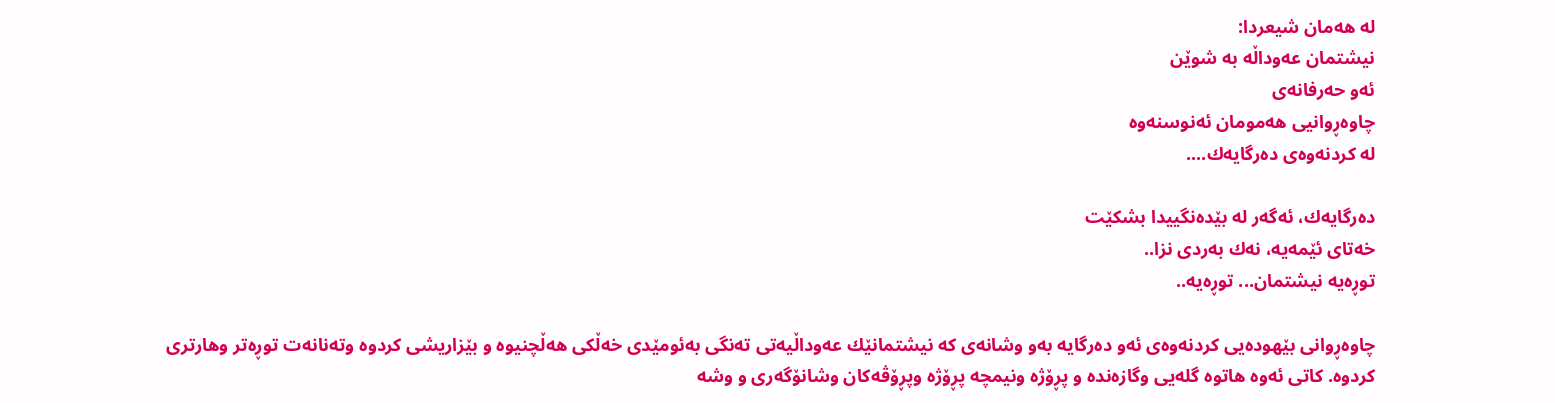له‌ هه‌مان شیعردا:
نیشتمان عه‌وداڵه‌ به‌ شوێن
ئه‌و حه‌رفانه‌ی
چاوه‌ڕوانیی هه‌مومان ئه‌نوسنه‌وه‌
له‌ كردنه‌وه‌ی ده‌رگایه‌ك....

ده‌رگایه‌ك، ئه‌گه‌ر له‌ بێده‌نگییدا بشكێت
خه‌تای ئێمه‌یه‌، نه‌ك به‌ردی نزا..
توڕه‌یه‌ نیشتمان... توڕه‌یه‌..

چاوه‌ڕوانی بێهوده‌یی كردنه‌وه‌ی ئه‌و ده‌رگایه‌ به‌و وشانه‌ی كه‌ نیشتمانێك عه‌وداڵیه‌تی ته‌نگی به‌ئومێدی خه‌ڵكی هه‌ڵچنیوه‌ و بێزاریشی كردوه‌ وته‌نانه‌ت توڕه‌تر وهارتری كردوه‌. كاتی ئه‌وه‌ هاتوه‌ گله‌یی وگازه‌نده‌ و پڕۆژه‌ ونیمچه‌ پڕۆژه‌ وپڕۆڤه‌كان وشانۆگه‌ری و وشه‌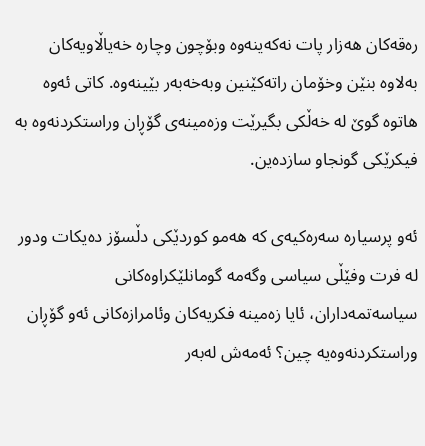ره‌قه‌كان هه‌زار پات نه‌كه‌ینه‌وه‌ وبۆچون وچاره‌ خه‌یاڵاویه‌كان به‌لاوه‌ بنێن وخۆمان راته‌كێنین وبه‌خه‌به‌ر بێینه‌وه‌. كاتی ئه‌وه‌ هاتوه‌ گوێ له‌ خه‌ڵكی بگیرێت وزه‌مینه‌ی گۆڕان وراستكردنه‌وه‌ به‌ فیكرێكی گونجاو سازده‌ین.

ئه‌و پرسیاره‌ سه‌ره‌كیه‌ی كه‌ هه‌مو كوردێكی دڵسۆز ده‌یكات ودور له‌ فرت وفێڵی سیاسی وگه‌مه‌ گومانلێكراوه‌كانی سیاسه‌تمه‌داران، ئایا زه‌مینه‌ فكریه‌كان وئامرازه‌كانی ئه‌و گۆڕان وراستكردنه‌وه‌یه‌ چین؟ ئه‌مه‌ش له‌به‌ر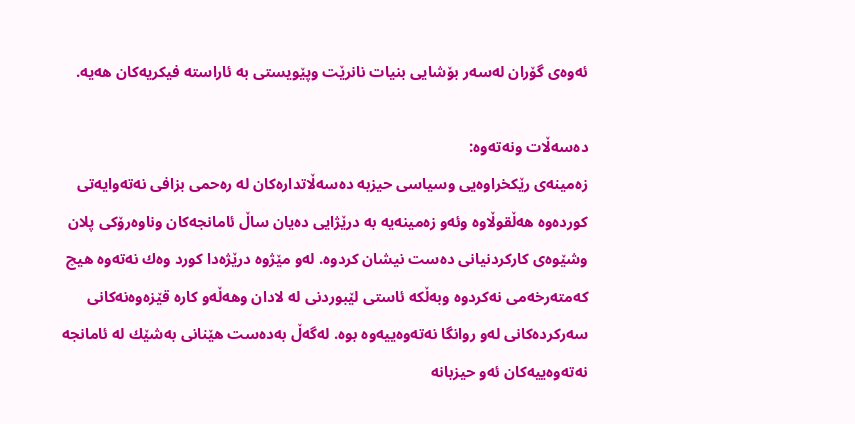ئه‌وه‌ی گۆران له‌سه‌ر بۆشایی بنیات نانرێت وپێویستی به‌ ئاراسته‌ فیكریه‌كان هه‌یه‌.

ده‌سه‌ڵات ونه‌ته‌وه‌:
زه‌مینه‌ی رێكخراوه‌یی وسیاسی حیزبه‌ ده‌سه‌ڵاتداره‌كان له‌ ره‌حمی بزافی نه‌ته‌وایه‌تی كورده‌وه‌ هه‌ڵقوڵاوه‌ وئه‌و زه‌مینه‌یه‌ به‌ درێژایی ده‌یان ساڵ‌ ئامانجه‌كان وناوه‌رۆكی پلان وشێوه‌ی كاركردنیانی ده‌ست نیشان كردوه‌. له‌و مێژوه‌ درێژه‌دا كورد وه‌ك نه‌ته‌وه‌ هیچ كه‌مته‌رخه‌می نه‌كردوه‌ وبه‌ڵكه‌ ئاستی لێبوردنی له‌ لادان وهه‌ڵه‌و كاره‌ قێزه‌وه‌نه‌كانی سه‌ركرده‌كانی له‌و روانگا نه‌ته‌وه‌ییه‌وه‌ بوه‌. له‌گه‌ڵ‌ به‌ده‌ست هێنانی به‌شێك له‌ ئامانجه‌ نه‌ته‌وه‌ییه‌كان ئه‌و حیزبانه‌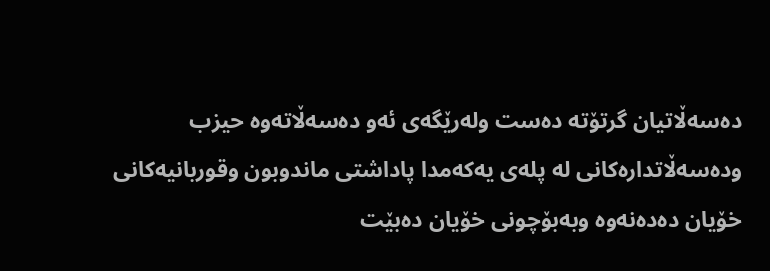ده‌سه‌ڵاتیان گرتۆته‌ ده‌ست وله‌رێگه‌ی ئه‌و ده‌سه‌ڵاته‌وه‌ حیزب وده‌سه‌ڵاتداره‌كانی له‌ پله‌ی یه‌كه‌مدا پاداشتی ماندوبون وقوربانیه‌كانی خۆیان ده‌ده‌نه‌وه‌ وبه‌بۆچونی خۆیان ده‌بێت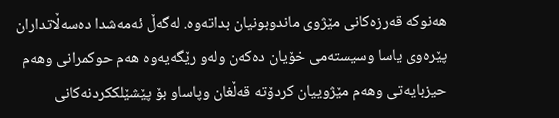هه‌نوكه‌ قه‌رزه‌كانی مێژوی ماندوبونیان بداته‌وه‌. له‌گه‌ڵ‌ ئه‌مه‌شدا ده‌سه‌ڵاتداران پێره‌وی یاسا وسیسته‌می خۆیان ده‌كه‌ن وله‌و رێگه‌یه‌وه‌ هه‌م حوكمرانی وهه‌م حیزبایه‌تی وهه‌م مێژوییان كردۆته‌ قه‌ڵغان وپاساو بۆ پێشێلككردنه‌كانی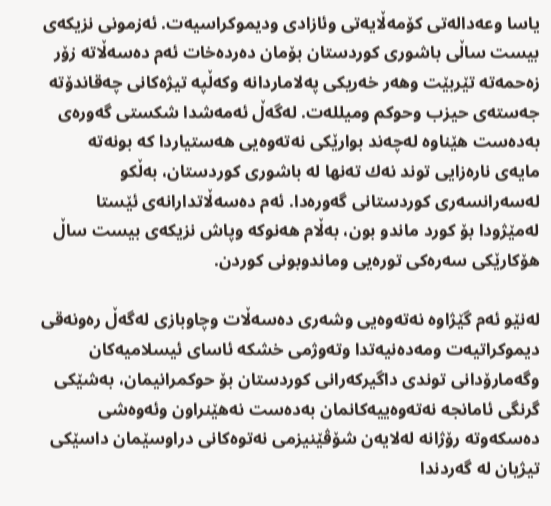یاسا وعه‌داله‌تی كۆمه‌ڵایه‌تی وئازادی ودیموكراسیه‌ت. ئه‌زمونی نزیكه‌ی بیست ساڵی باشوری كوردستان بۆمان ده‌رده‌خات ئه‌م ده‌سه‌ڵاته‌ زۆر زه‌حمه‌ته‌ تێربێت وهه‌ر خه‌ریكی په‌لاماردانه‌ وكه‌ڵپه‌ تیژه‌كانی چه‌قاندۆته‌ جه‌سته‌ی حیزب وحوكم ومیلله‌ت. له‌گه‌ڵ‌ ئه‌مه‌شدا شكستی گه‌وره‌ی به‌ده‌ست هێناوه‌ له‌چه‌ند بوارێكی نه‌ته‌وه‌یی هه‌ستیاردا كه‌ بونه‌ته‌ مایه‌ی ناره‌زایی توند نه‌ك ته‌نها له‌ باشوری كوردستان، به‌ڵكو له‌سه‌رانسه‌ری كوردستانی گه‌وره‌دا. ئه‌م ده‌سه‌ڵاتدارانه‌ی ئێستا له‌مێژودا بۆ كورد ماندو بون، به‌ڵام هه‌نوكه‌ وپاش نزیكه‌ی بیست ساڵ‌ هۆكارێكی سه‌ره‌كی توره‌یی وماندوبونی كوردن.

له‌نێو ئه‌م گێژاوه‌ نه‌ته‌وه‌یی وشه‌ری ده‌سه‌ڵات وچاوبازی له‌گه‌ڵ‌ ره‌ونه‌قی دیموكراتیه‌ت ومه‌ده‌نیه‌تدا وته‌وژمی خشكه‌ ئاسای ئیسلامیه‌كان وگه‌مارۆدانی توندی داگیركه‌رانی كوردستان بۆ حوكمرانیمان، به‌شێكی گرنگی ئامانجه‌ نه‌ته‌وه‌ییه‌كانمان به‌ده‌ست نه‌هێنراون وئه‌وه‌شی ده‌سكه‌وته‌ رۆژانه‌ له‌لایه‌ن شۆڤێنیزمی نه‌توه‌كانی دراوسێمان داسێكی تیژیان له‌ گه‌ردندا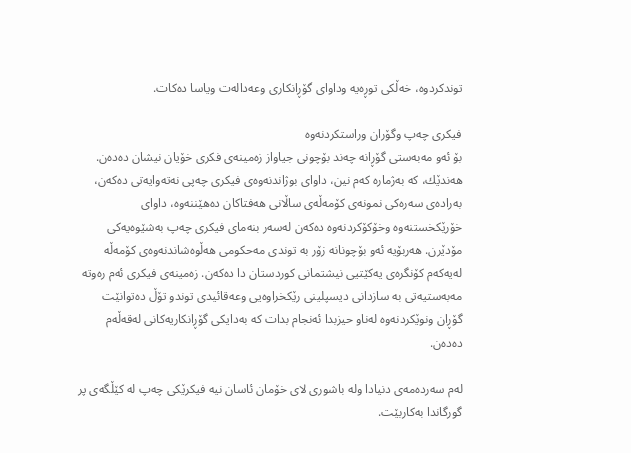توندكردوه‌، خه‌ڵكی توڕه‌یه‌ وداوای گۆڕانكاری وعه‌داله‌ت ویاسا ده‌كات.

فیكری چه‌پ وگۆران وراستكردنه‌وه‌
بۆ ئه‌و مه‌به‌ستی گۆڕانه‌ چه‌ند بۆچونی جیاواز زه‌مینه‌ی فكری خۆیان نیشان ده‌ده‌ن. هه‌ندێك، كه‌ به‌ژماره‌ كه‌م نین، داوای بوژاندنه‌وه‌ی فیكری چه‌پی نه‌ته‌وایه‌تی ده‌كه‌ن، به‌راده‌ی سه‌ره‌كی نمونه‌ی كۆمه‌ڵه‌ی ساڵانی هه‌فتاكان ده‌هێننه‌وه‌، داوای خۆرێكخستنه‌وه‌ وخۆكۆكردنه‌وه‌ ده‌كه‌ن له‌سه‌ر بنه‌مای فیكری چه‌پ به‌شێوه‌یه‌كی مۆدێرن. هه‌ربۆیه‌ ئه‌و بۆچونانه‌ زۆر به‌ توندی مه‌حكومی هه‌ڵوه‌شاندنه‌وه‌ی كۆمه‌ڵه‌ له‌یه‌كه‌م كۆنگره‌ی یه‌كێتیی نیشتمانی كوردستان دا ده‌كه‌ن. زه‌مینه‌ی فیكری ئه‌م ره‌وته‌ مه‌به‌ستیه‌تی به‌ سازدانی دیسپلینی رێكخراوه‌یی وعه‌قائیدی توندو تۆڵ ده‌توانێت گۆڕان ونوێكردنه‌وه‌ له‌ناو حیزبدا ئه‌نجام بدات كه‌ به‌دایكی گۆڕانكاریه‌كانی له‌قه‌ڵه‌م ده‌ده‌ن.

له‌م سه‌رده‌مه‌ی دنیادا وله‌ باشوری لای خۆمان ئاسان نیه‌ فیكرێكی چه‌پ له‌ كێڵگه‌ی پر گورگاندا به‌كاربێت.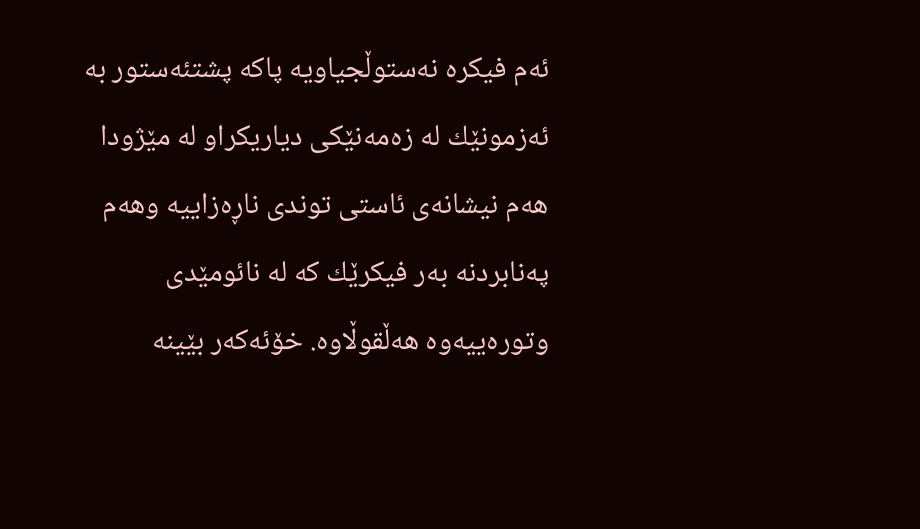ئه‌م فیكره‌ نه‌ستوڵجیاویه‌ پاكه‌ پشتئه‌ستور به‌ ئه‌زمونێك له‌ زه‌مه‌نێكی دیاریكراو له‌ مێژودا هه‌م نیشانه‌ی ئاستی توندی ناڕه‌زاییه‌ وهه‌م په‌نابردنه‌ به‌ر فیكرێك كه‌ له‌ نائومێدی وتوره‌ییه‌وه‌ هه‌ڵقوڵاوه‌. خۆئه‌كه‌ر بێینه‌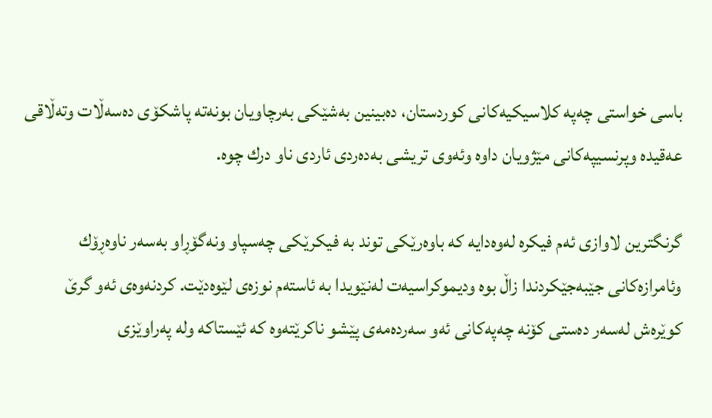باسی خواستی چه‌په‌ كلاسیكیه‌كانی كوردستان، ده‌بینین به‌شێكی به‌رچاویان بونه‌ته‌ پاشكۆی ده‌سه‌ڵات وته‌ڵاقی عه‌قیده‌ وپرنسیپه‌كانی مێژویان داوه‌ وئه‌وی تریشی به‌ده‌ردی ئاردی ناو درك چوه‌.

گرنگترین لاوازی ئه‌م فیكره‌ له‌وه‌دایه‌ كه‌ باوه‌رێكی توند به‌ فیكرێكی چه‌سپاو ونه‌گۆڕاو به‌سه‌ر ناوه‌ڕۆك وئامرازه‌كانی جێبه‌جێكردندا زاڵ‌ بوه‌ ودیموكراسیه‌ت له‌نێویدا به‌ ئاسته‌م نوزه‌ی لێوه‌دێت. كردنه‌وه‌ی ئه‌و گرێ كوێره‌ش له‌سه‌ر ده‌ستی كۆنه‌ چه‌په‌كانی ئه‌و سه‌رده‌مه‌ی پێشو ناكرێته‌وه‌ كه‌ ئێستاكه‌ وله‌ په‌راوێزی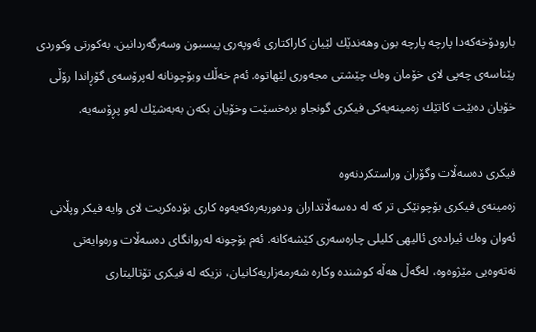بارودۆخه‌كه‌دا پارچه‌ پارچه‌ بون وهه‌ندێك لێیان كاراكتاری ئه‌وپه‌ری پیسبون وسه‌رگه‌ردانین. به‌كورتی وكوردی پێناسه‌ی چه‌پی لای خۆمان وه‌ك چێشتی مجه‌وری لێهاتوه‌. ئه‌م خه‌ڵك وبۆچونانه‌ له‌پرۆسه‌ی گۆڕاندا رۆڵی خۆیان ده‌بێت كاتێك زه‌مینه‌یه‌كی فیكری گونجاو بره‌خسێت وخۆیان بكه‌ن به‌به‌شێك له‌و پڕۆسه‌یه‌.

فیكری ده‌سه‌ڵات وگۆران وراستكردنه‌وه‌
زه‌مینه‌ی فیكری بۆچونێكی تر كه‌ له‌ ده‌سه‌ڵاتداران وده‌وربه‌ره‌كه‌یه‌وه‌ كاری بۆده‌كریت لای وایه‌ فیكر وپڵانی ئه‌وان وه‌ك ئیراده‌ی ئالیهی كلیلی چاره‌سه‌ری كێشه‌كانه‌. ئه‌م بۆچونه‌ له‌روانگای ده‌سه‌ڵات وره‌وایه‌تی نه‌ته‌وه‌یی مێژوه‌وه‌، له‌گه‌ڵ‌ هه‌ڵه‌ كوشنده‌ وكاره‌ شه‌رمه‌زاریه‌كانیان، نزیكه‌ له‌ فیكری تۆتالیتاری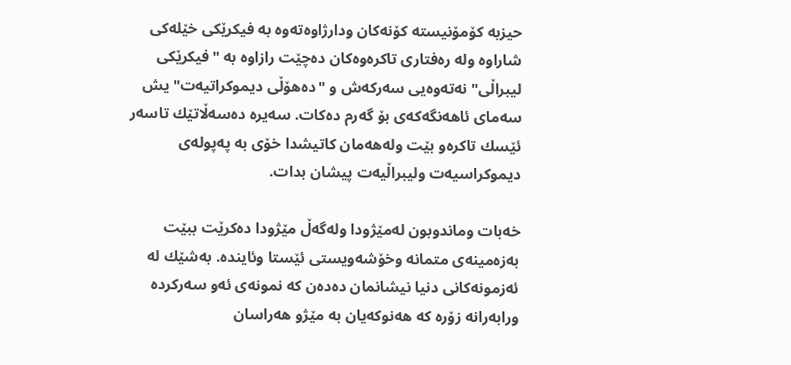حیزبه‌ كۆمۆنیسته‌ كۆنه‌كان ودارژاوه‌ته‌وه‌ به‌ فیكرێكی خێله‌كی شاراوه‌ وله‌ ره‌فتاری تاكره‌وه‌كان ده‌چێت رازاوه‌ به‌ "فیكرێكی لیبراڵی" نه‌ته‌وه‌یی سه‌ركه‌ش و "ده‌هۆڵی دیموكراتیه‌ت" یش سه‌مای ئاهه‌نگه‌كه‌ی بۆ گه‌رم ده‌كات. سه‌یره‌ ده‌سه‌ڵاتێك تاسه‌ر ئێسك تاكره‌و بێت وله‌هه‌مان كاتیشدا خۆی به‌ په‌پوله‌ی دیموكراسیه‌ت ولیبراڵیه‌ت پیشان بدات.

خه‌بات وماندوبون له‌مێژودا وله‌گه‌ڵ‌ مێژودا ده‌كرێت ببێت به‌زه‌مینه‌ی متمانه‌ وخۆشه‌ویستی ئێستا وئاینده‌. به‌شێك له‌ ئه‌زمونه‌كانی دنیا نیشانمان ده‌ده‌ن كه‌ نمونه‌ی ئه‌و سه‌ركرده‌ ورابه‌رانه‌ زۆره‌ كه‌ هه‌نوكه‌یان به‌ مێژو هه‌راسان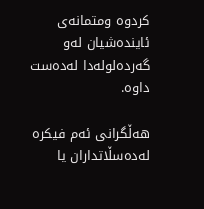كردوه‌ ومتمانه‌ی ئاینده‌شیان له‌و گه‌رده‌لوله‌دا له‌ده‌ست داوه‌.

هه‌ڵگرانی ئه‌م فیكره‌ له‌ده‌سڵاتداران یا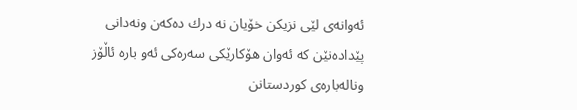ئه‌وانه‌ی لێی نزیكن خۆیان نه‌ درك ده‌كه‌ن ونه‌دانی پێداده‌نێن كه‌ ئه‌وان هۆكارێكی سه‌ره‌كی ئه‌و باره‌ ئاڵۆز وناله‌باره‌ی كوردستانن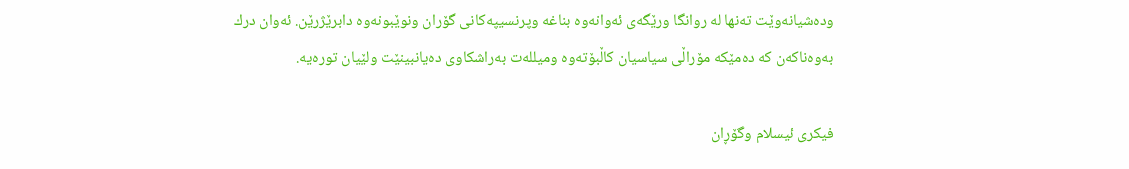وده‌شیانه‌وێت ته‌نها له‌ روانگا ورێگه‌ی ئه‌وانه‌وه‌ بناغه‌ وپرنسیپه‌كانی گۆران ونوێبونه‌وه‌ دابرێژرێن. ئه‌وان درك به‌وه‌ناكه‌ن كه‌ ده‌مێكه‌ مۆراڵی سیاسیان كاڵبۆته‌وه‌ ومیلله‌ت به‌راشكاوی ده‌یانبینێت ولێیان توره‌یه‌.

فیكری ئیسلام وگۆڕان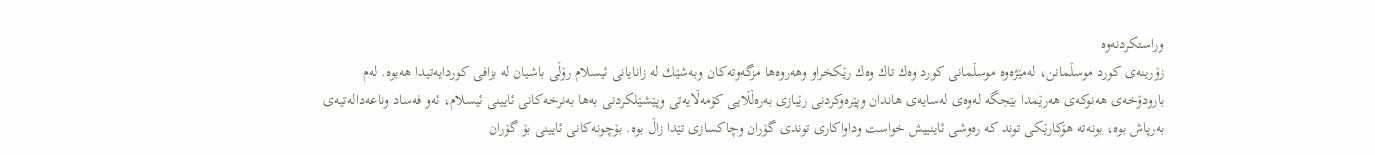وراستكردنه‌وه‌
زۆرینه‌ی كورد موسڵمانن، له‌مێژه‌وه‌ موسڵمانی كورد وه‌ك تاك وه‌ك رێكخراو وهه‌روه‌ها مزگه‌وته‌كان وبه‌شێك له‌ زانایانی ئیسلام رۆڵی باشیان له‌ بزافی كوردایه‌تیدا هه‌بوه‌. له‌م بارودۆخه‌ی هه‌نوكه‌ی هه‌رێمدا بێجگه‌ له‌وه‌ی له‌سایه‌ی هاندان وپێره‌وكردنی رێبازی به‌ره‌ڵڵایی كۆمه‌ڵایه‌تی وپێشێلكردنی به‌ها به‌نرخه‌كانی ئایینی ئیسلام، ئه‌و فه‌ساد وناعه‌داله‌تیه‌ی به‌رپاش بوه‌، بونه‌ته‌ هۆكارێكی توند كه‌ ره‌وشی ئاینییش خواست وداواكاری توندی گۆران وچاكسازی تێدا زاڵ‌ بوه‌. بۆچونه‌كانی ئایینی بۆ گۆران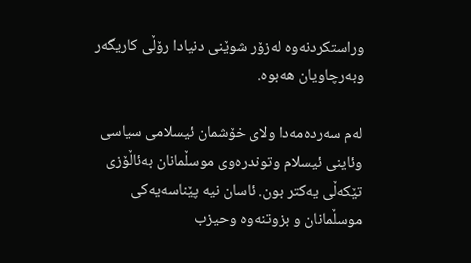وراستكردنه‌وه‌ له‌زۆر شوێنی دنیادا رۆڵی كاریگه‌ر وبه‌رچاویان هه‌بوه‌.

له‌م سه‌رده‌مه‌دا ولای خۆشمان ئیسلامی سیاسی وئاینی ئیسلام وتوندره‌وی موسڵمانان به‌ئاڵۆزی تێكه‌ڵی یه‌كتر بون. ئاسان نیه‌ پێناسه‌یه‌كی موسڵمانان و بزوتنه‌وه‌ وحیزب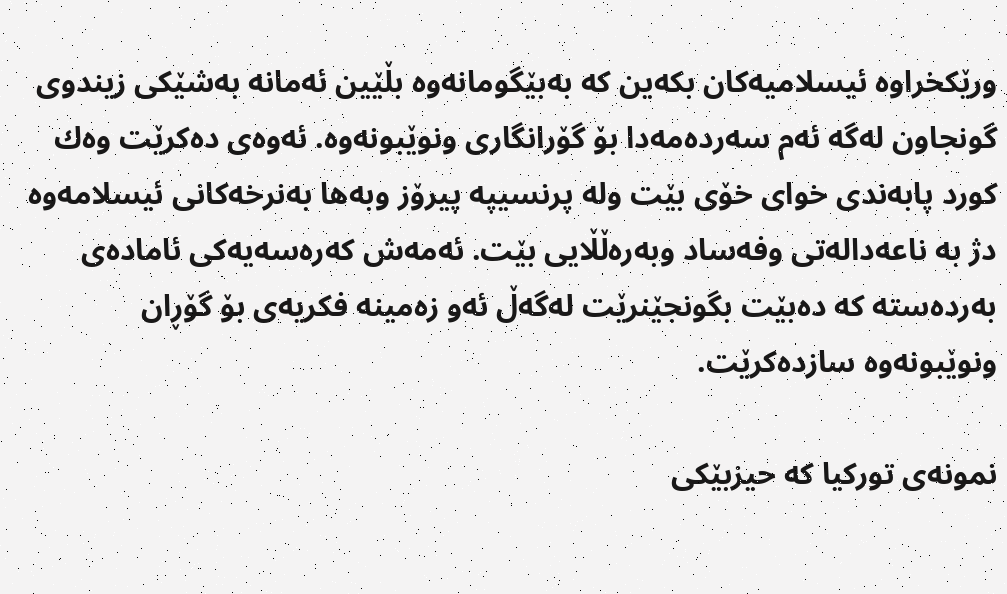ورێكخراوه‌ ئیسلامیه‌كان بكه‌ین كه‌ به‌بێگومانه‌وه‌ بڵێین ئه‌مانه‌ به‌شێكی زیندوی گونجاون له‌گه‌ ئه‌م سه‌رده‌مه‌دا بۆ گۆرانگاری ونوێبونه‌وه‌. ئه‌وه‌ی ده‌كرێت وه‌ك كورد پابه‌ندی خوای خۆی بێت وله‌ پرنسیپه‌ پیرۆز وبه‌ها به‌نرخه‌كانی ئیسلامه‌وه‌ دژ به‌ ناعه‌داله‌تی وفه‌ساد وبه‌ره‌ڵڵایی بێت. ئه‌مه‌ش كه‌ره‌سه‌یه‌كی ئاماده‌ی به‌رده‌سته‌ كه‌ ده‌بێت بگونجێنرێت له‌گه‌ڵ‌ ئه‌و زه‌مینه‌ فكریه‌ی بۆ گۆڕان ونوێبونه‌وه‌ سازده‌كرێت.

نمونه‌ی توركیا كه‌ حیزبێكی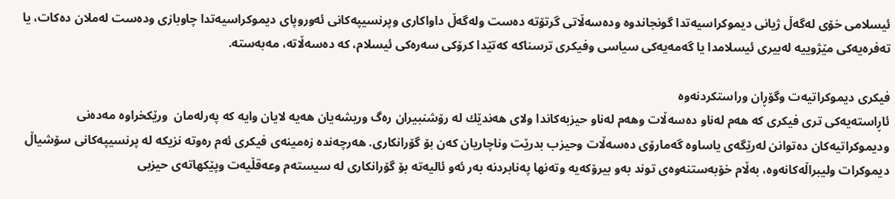ئیسلامی خۆی له‌گه‌ڵ‌ ژیانی دیموكراسیه‌تدا گونجاندوه‌ وده‌سه‌ڵاتی گرتۆته‌ ده‌ست وله‌گه‌ڵ‌ داواكاری وپرنسیپه‌كانی ئه‌وروپای دیموكراسیه‌تدا چاوبازی وده‌ست له‌ملان ده‌كات، یا ته‌فره‌یه‌كی مێژوییه‌ له‌بیری ئیسلامدا یا گه‌مه‌یه‌كی سیاسی وفیكری ترسناكه‌ كه‌تێدا كرۆكی سه‌ره‌كی ئیسلام، كه‌ ده‌سه‌ڵاته‌، مه‌به‌سته‌.

فیكری دیموكراتیه‌ت وگۆڕان وراستكردنه‌وه‌
ئاڕاسته‌یه‌كی تری فیكری كه‌ هه‌م له‌ناو ده‌سه‌ڵات وهه‌م له‌ناو حیزبه‌كاندا ولای هه‌ندێك له‌ رۆشنبیران ره‌گ وریشه‌یان هه‌یه‌ لایان وایه‌ كه‌ په‌رله‌مان  ورێكخراوه‌ مه‌ده‌نی ودیموكراتیه‌كان ده‌توانن له‌رێگه‌ی یاساوه‌ گه‌مارۆی ده‌سه‌ڵات وحیزب بدرێت وناچاریان كه‌ن بۆ گۆرانكاری. هه‌رچه‌نده‌ زه‌مینه‌ی فیكری ئه‌م ره‌وته‌ نزیكه‌ له‌ پرنسیپه‌كانی سۆشیاڵ‌ دیموكرات ولیبراڵه‌كانه‌وه‌، به‌ڵام خۆبه‌ستنه‌وه‌ی توند به‌و بیرۆكه‌یه‌ وته‌نها په‌نابردنه‌ به‌ر ئه‌و ئالیه‌ته‌ بۆ گۆرانكاری له‌ سیسته‌م وعه‌قڵیه‌ت وپێكهاته‌ی حیزبی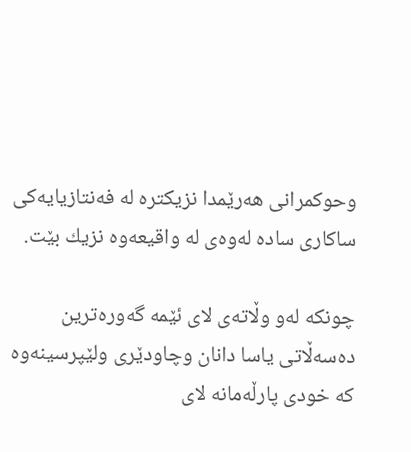وحوكمرانی هه‌رێمدا نزیكتره‌ له‌ فه‌نتازیایه‌كی ساكاری ساده‌ له‌وه‌ی له‌ واقیعه‌وه‌ نزیك بێت.

چونكه‌ له‌و وڵاته‌ی لای ئێمه‌ گه‌وره‌ترین ده‌سه‌ڵاتی یاسا دانان وچاودێری ولێپرسینه‌وه‌ كه‌ خودی پارڵه‌مانه‌ لای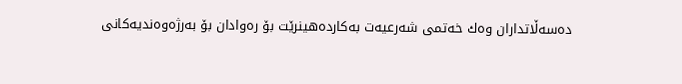ده‌سه‌ڵاتداران وه‌ك خه‌تمی شه‌رعیه‌ت به‌كارده‌هینرێت بۆ ره‌وادان بۆ به‌رژه‌وه‌ندیه‌كانی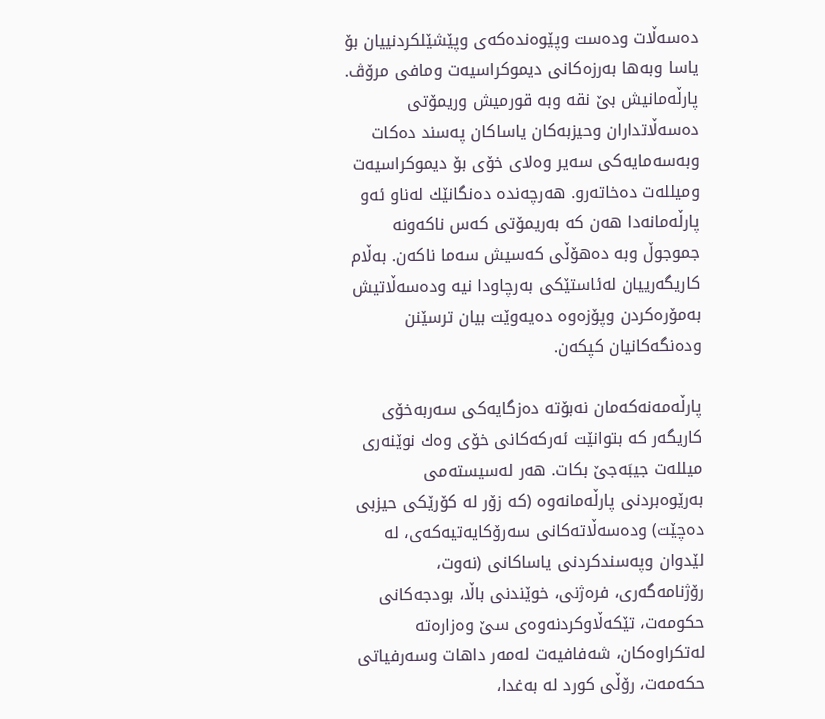ده‌سه‌ڵات وده‌ست وپێوه‌نده‌كه‌ی وپێشێلكردنییان بۆ یاسا وبه‌ها به‌رزه‌كانی دیموكراسیه‌ت ومافی مرۆڤ. پارڵه‌مانیش بێ نقه‌ وبه‌ قورمیش وریمۆتی ده‌سه‌ڵاتداران وحیزبه‌كان یاساكان په‌سند ده‌كات وبه‌سه‌مایه‌كی سه‌یر وه‌لای خۆی بۆ دیموكراسیه‌ت ومیلله‌ت ده‌خاته‌رو. هه‌رچه‌نده‌ ده‌نگانێك له‌ناو ئه‌و پارڵه‌مانه‌دا هه‌ن كه‌ به‌ریمۆتی كه‌س ناكه‌ونه‌ جموجوڵ وبه‌ ده‌هۆڵی كه‌سیش سه‌ما ناكه‌ن. به‌ڵام كاریگه‌رییان له‌ئاستێكی به‌رچاودا نیه‌ وده‌سه‌ڵاتیش به‌مۆره‌كردن وپۆزه‌وه‌ ده‌یه‌وێت بیان ترسێنن وده‌نگه‌كانیان كپكه‌ن.

پارڵه‌مه‌نه‌كه‌مان نه‌بۆته‌ ده‌زگایه‌كی سه‌ربه‌خۆی كاریگه‌ر كه‌ بتوانێت ئه‌ركه‌كانی خۆی وه‌ك نوێنه‌ری میلله‌ت جیبَه‌جێ بكات. هه‌ر له‌سیسته‌می به‌رێوه‌بردنی پارڵه‌مانه‌وه‌ (كه‌ زۆر له‌ كۆرێكی حیزبی ده‌چێت) وده‌سه‌ڵاته‌كانی سه‌رۆكایه‌تیه‌كه‌ی، له‌ لێدوان وپه‌سندكردنی یاساكانی (نه‌وت، رۆژنامه‌گه‌ری، فره‌ژنی، خوێندنی باڵا، بودجه‌كانی حكومه‌ت، تێكه‌ڵاوكردنه‌وه‌ی سێ وه‌زاره‌ته‌ له‌تكراوه‌كان، شه‌فافیه‌ت له‌مه‌ر داهات وسه‌رفیاتی حكه‌مه‌ت، رۆڵی كورد له‌ به‌غدا،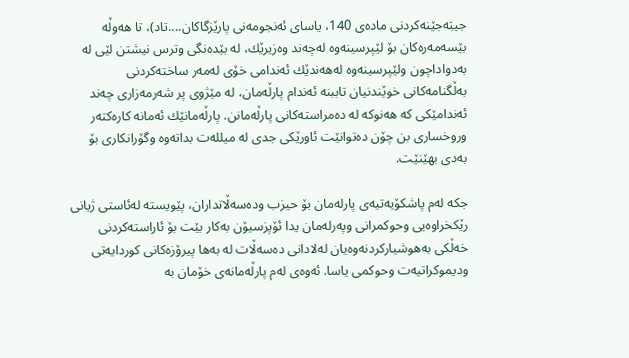جیبَه‌جێنه‌كردنی ماده‌ی 140، یاسای ئه‌نجومه‌نی پارێزگاكان....تاد)، تا هه‌وڵه‌ بێسه‌مه‌ره‌كان بۆ لێپرسینه‌وه‌ له‌چه‌ند وه‌زیرێك، له‌ بێده‌نگی وترس نیشتن لێی له‌ به‌دواداچون ولێپرسینه‌وه‌ له‌هه‌ندێك ئه‌ندامی خۆی له‌مه‌ر ساخته‌كردنی به‌ڵگنامه‌كانی خوێندنیان تاببنه‌ ئه‌ندام پارڵه‌مان، له‌ مێژوی پر شه‌رمه‌زاری چه‌ند ئه‌ندامێكی كه‌ هه‌نوكه‌ له‌ ده‌مراسته‌كانی پارڵه‌مانن. پارڵه‌مانێك ئه‌مانه‌ كاره‌كته‌ر وروخساری بن چۆن ده‌توانێت ئاورێكی جدی له‌ میلله‌ت بداته‌وه‌ وگۆرانكاری بۆ به‌دی بهێنێت.

جكه‌ له‌م پاشكۆیه‌تیه‌ی پارله‌مان بۆ حیزب وده‌سه‌ڵاتداران، پێویسته‌ له‌ئاستی ژیانی رێكخراوه‌یی وحوكمرانی وپه‌رله‌مان یدا ئۆپزسیۆن به‌كار بێت بۆ ئاراسته‌كردنی خه‌ڵكی به‌هوشیاركردنه‌وه‌یان له‌لادانی ده‌سه‌ڵات له‌ به‌ها پیرۆزه‌كانی كوردایه‌تی ودیموكراتیه‌ت وحوكمی یاسا. ئه‌وه‌ی له‌م پارڵه‌مانه‌ی خۆمان به‌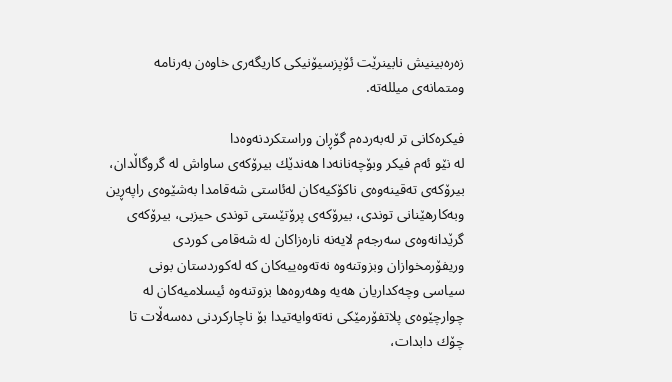زه‌ره‌بینیش نابینرێت ئۆپزسیۆنیكی كاریگه‌ری خاوه‌ن به‌رنامه‌ ومتمانه‌ی میلله‌ته‌.

فیكره‌كانی تر له‌به‌رده‌م گۆڕان وراستكردنه‌وه‌دا
له‌ نێو ئه‌م فیكر وبۆچه‌نانه‌دا هه‌ندێك بیرۆكه‌ی ساواش له‌ گروگاڵدان، بیرۆكه‌ی ته‌قینه‌وه‌ی ناكۆكیه‌كان له‌ئاستی شه‌قامدا به‌شێوه‌ی راپه‌ڕین وبه‌كارهێنانی توندی، بیرۆكه‌ی پرۆتێستی توندی حیزبی، بیرۆكه‌ی گرێدانه‌وه‌ی سه‌رجه‌م لایه‌نه‌ ناره‌زاكان له‌ شه‌قامی كوردی وریفۆرمخوازان وبزوتنه‌وه‌ نه‌ته‌وه‌ییه‌كان كه‌ له‌كوردستان بونی سیاسی وچه‌كداریان هه‌یه‌ وهه‌روه‌ها بزوتنه‌وه‌ ئیسلامیه‌كان له‌ چوارچێوه‌ی پلاتفۆرمێكی نه‌ته‌وایه‌تیدا بۆ ناچاركردنی ده‌سه‌ڵات تا چۆك دابدات،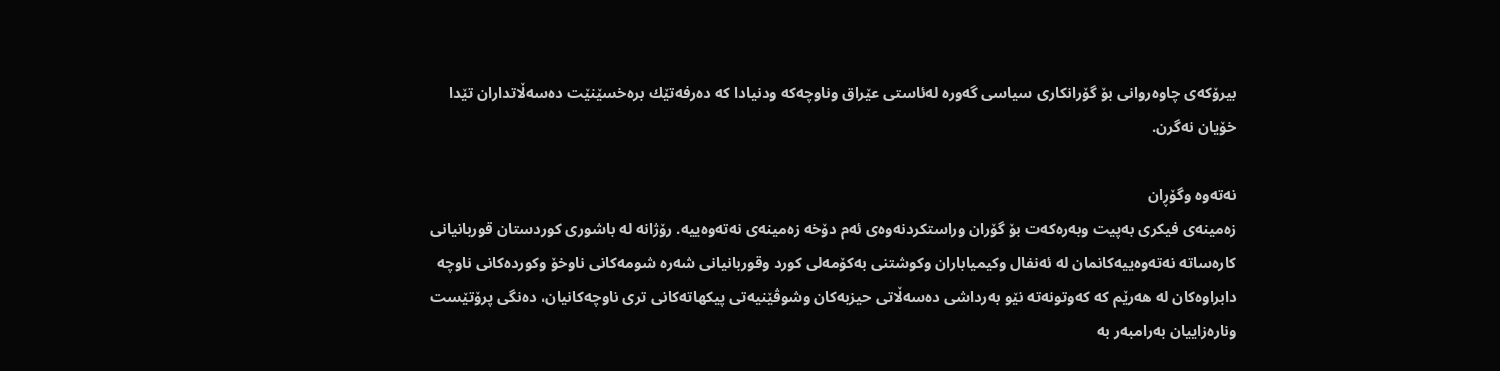بیرۆكه‌ی چاوه‌روانی بۆ گۆرانكاری سیاسی گه‌وره‌ له‌ئاستی عێراق وناوچه‌كه‌ ودنیادا كه‌ ده‌رفه‌تێك بره‌خسێنێت ده‌سه‌ڵاتداران تێدا خۆیان نه‌گرن.

نه‌ته‌وه‌ وگۆڕان
زه‌مینه‌ی فیكری به‌پیت وبه‌ره‌كه‌ت بۆ گۆران وراستكردنه‌وه‌ی ئه‌م دۆخه‌ زه‌مینه‌ی نه‌ته‌وه‌ییه‌. رۆژانه‌ له‌ باشوری كوردستان قوربانیانی كاره‌ساته‌ نه‌ته‌وه‌ییه‌كانمان له‌ ئه‌نفال وكیمیاباران وكوشتنی به‌كۆمه‌لی كورد وقوربانیانی شه‌ره‌ شومه‌كانی ناوخۆ وكورده‌كانی ناوچه‌ دابراوه‌كان له‌ هه‌رێم كه‌ كه‌وتونه‌ته‌ نێو به‌رداشی ده‌سه‌ڵاتی حیزبه‌كان وشوڤێنیه‌تی پیكهاته‌كانی تری ناوچه‌كانیان، ده‌نگی پرۆتێست وناره‌زاییان به‌رامبه‌ر به‌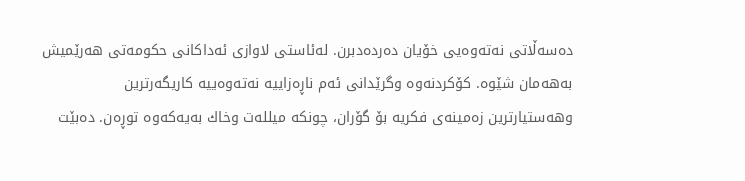ده‌سه‌ڵاتی نه‌ته‌وه‌یی خۆیان ده‌رده‌دبرن. له‌ئاستی لاوازی ئه‌داكانی حكومه‌تی هه‌رێمیش به‌هه‌مان شێوه‌. كۆكردنه‌وه‌ وگرێدانی ئه‌م ناڕه‌زاییه‌ نه‌ته‌وه‌ییه‌ كاریگه‌رترین وهه‌ستیارترین زه‌مینه‌ی فكریه‌ بۆ گۆران، چونكه‌ میلله‌ت وخاك به‌یه‌كه‌وه‌ توڕه‌ن. ده‌بێت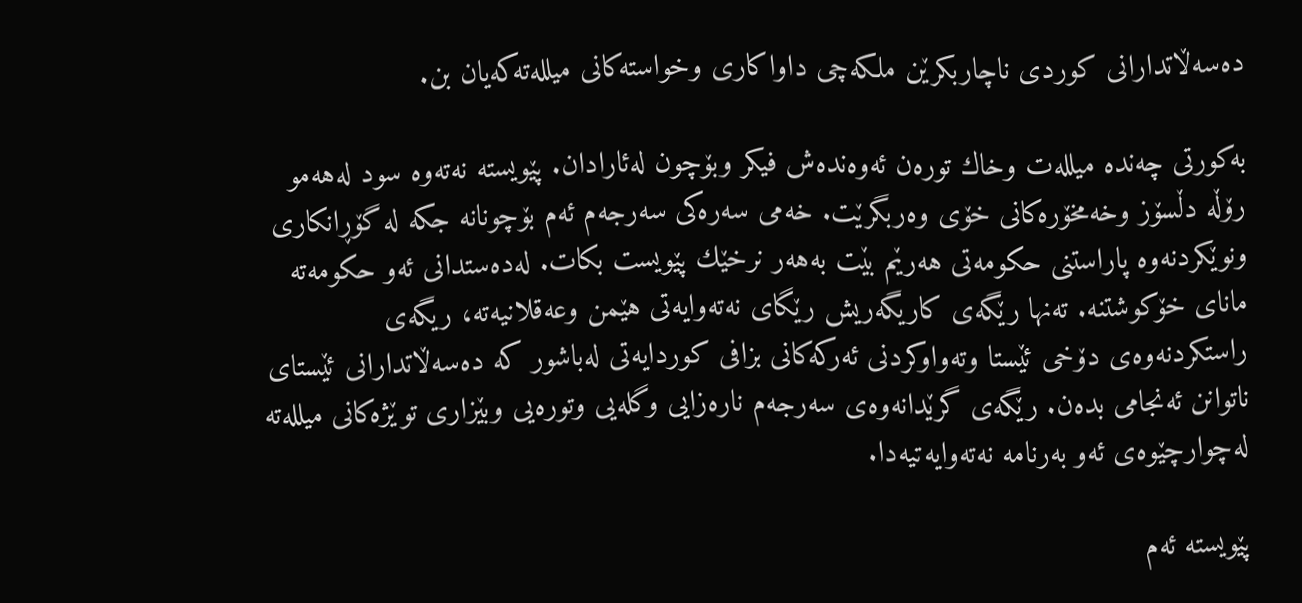ده‌سه‌ڵاتدارانی كوردی ناچاربكرێن ملكه‌چی داواكاری وخواسته‌كانی میلله‌ته‌كه‌یان بن.

به‌كورتی چه‌نده‌ میلله‌ت وخاك توره‌ن ئه‌وه‌نده‌ش فیكر وبۆچون له‌ئارادان. پێویسته‌ نه‌ته‌وه‌ سود له‌هه‌مو رۆڵه‌ دڵسۆز وخه‌مخۆره‌كانی خۆی وه‌ربگرێت. خه‌می سه‌ره‌كی سه‌رجه‌م ئه‌م بۆچونانه‌ جكه‌ له‌ گۆڕانكاری ونوێكردنه‌وه‌ پاراستنی حكومه‌تی هه‌رێم بێت به‌هه‌ر نرخێك پێویست بكات. له‌ده‌ستدانی ئه‌و حكومه‌ته‌ مانای خۆكوشتنه‌. ته‌نها رێگه‌ی كاریگه‌ریش رێگای نه‌ته‌وایه‌تی هێمن وعه‌قلانیه‌ته‌، ریگه‌ی راستكردنه‌وه‌ی دۆخی ئێستا وته‌واوكردنی ئه‌ركه‌كانی بزافی كوردایه‌تی له‌باشور كه‌ ده‌سه‌ڵاتدارانی ئێستای ناتوانن ئه‌نجامی بده‌ن. رێگه‌ی گرێدانه‌وه‌ی سه‌رجه‌م ناره‌زایی وگله‌یی وتوره‌یی وبێزاری توێژه‌كانی میلله‌ته‌ له‌چوارچێوه‌ی ئه‌و به‌رنامه‌ نه‌ته‌وایه‌تیه‌دا.

پێویسته‌ ئه‌م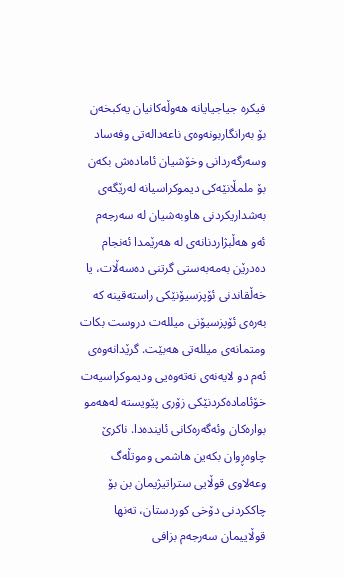فیكره‌ جیاجیایانه‌ هه‌وڵه‌كانیان یه‌كبخه‌ن بۆ به‌رانگاربونه‌وه‌ی ناعه‌داله‌تی وفه‌ساد وسه‌رگه‌ردانی وخۆشیان ئاماده‌ش بكه‌ن بۆ ملمڵانێه‌كی دیموكراسیانه‌ له‌رێگه‌ی به‌شداریكردنی هاوبه‌شیان له‌ سه‌رجه‌م ئه‌و هه‌ڵبژاردنانه‌ی له‌ هه‌رێمدا ئه‌نجام ده‌درێن به‌مه‌به‌ستی گرتنی ده‌سه‌ڵات، یا خه‌ڵقاندنی ئۆپزسیۆنێكی راسته‌قینه‌ كه‌ به‌ره‌ی ئۆپزسیۆنی میلله‌ت دروست بكات ومتمانه‌ی میلله‌تی هه‌بێت. گرێدانه‌وه‌ی ئه‌م دو لایه‌نه‌ی نه‌ته‌وه‌یی ودیموكراسیه‌ت خۆئاماده‌كردنێكی زۆری پێویسته‌ له‌هه‌مو بواره‌كان وئه‌گه‌ره‌كانی ئاینده‌دا. ناكرێ چاوه‌ڕوان بكه‌ین هاشمی وموتڵه‌گ وعه‌لاوی قوڵایی ستراتیژیمان بن بۆ چاككردنی دۆخی كوردستان، ته‌نها قوڵاییمان سه‌رجه‌م بزافی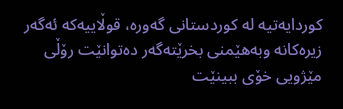كوردایه‌تیه‌ له‌ كوردستانی گه‌وره‌، قوڵاییه‌كه‌ ئه‌گه‌ر زیره‌كانه‌ وبه‌هێمنی بخرێته‌گه‌ر ده‌توانێت رۆڵی مێژویی خۆی ببینێت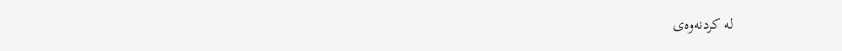له‌ كردنه‌وه‌ی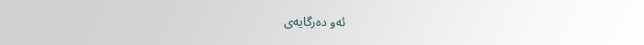ئه‌و ده‌رگایه‌ی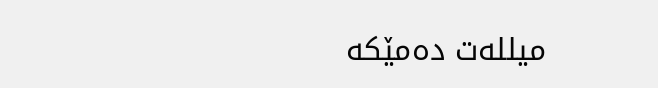میلله‌ت ده‌مێكه‌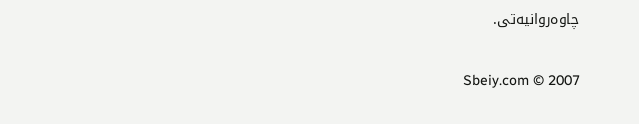چاوه‌روانیه‌تی.


Sbeiy.com © 2007